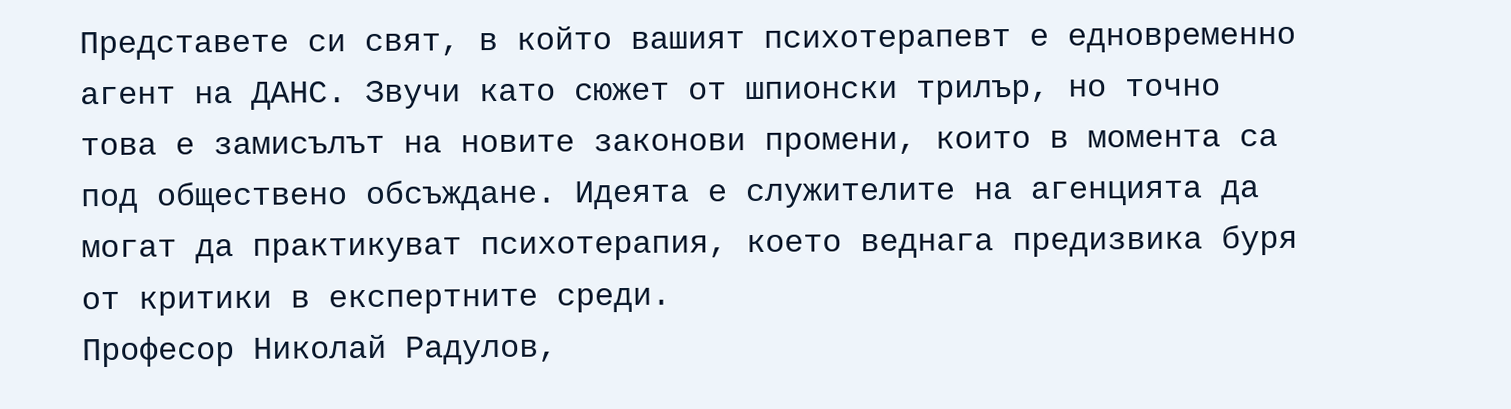Представете си свят, в който вашият психотерапевт е едновременно агент на ДАНС. Звучи като сюжет от шпионски трилър, но точно това е замисълът на новите законови промени, които в момента са под обществено обсъждане. Идеята е служителите на агенцията да могат да практикуват психотерапия, което веднага предизвика буря от критики в експертните среди.
Професор Николай Радулов,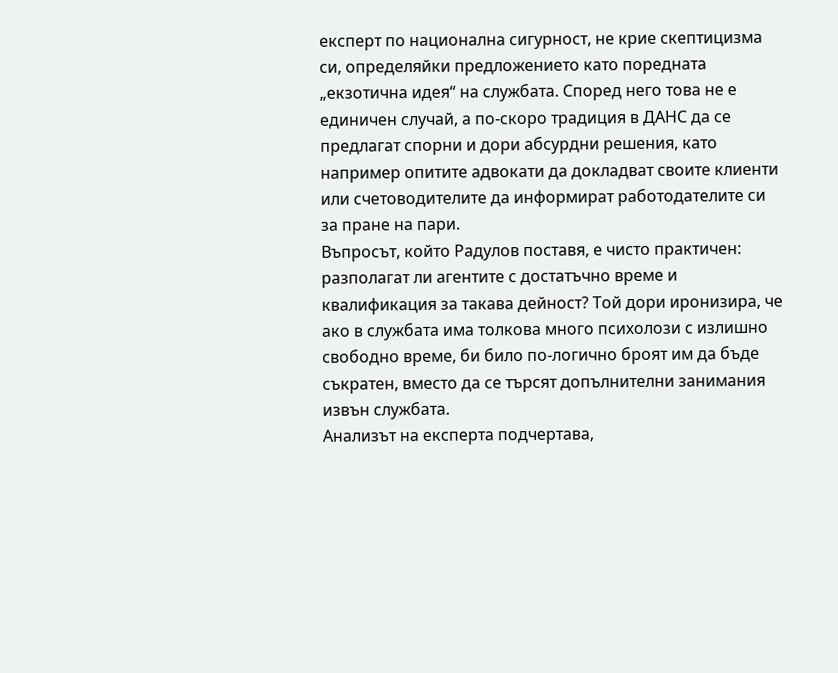експерт по национална сигурност, не крие скептицизма си, определяйки предложението като поредната „екзотична идея“ на службата. Според него това не е единичен случай, а по-скоро традиция в ДАНС да се предлагат спорни и дори абсурдни решения, като например опитите адвокати да докладват своите клиенти или счетоводителите да информират работодателите си за пране на пари.
Въпросът, който Радулов поставя, е чисто практичен: разполагат ли агентите с достатъчно време и квалификация за такава дейност? Той дори иронизира, че ако в службата има толкова много психолози с излишно свободно време, би било по-логично броят им да бъде съкратен, вместо да се търсят допълнителни занимания извън службата.
Анализът на експерта подчертава,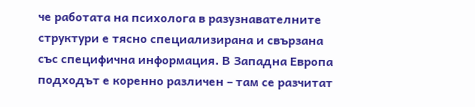че работата на психолога в разузнавателните структури е тясно специализирана и свързана със специфична информация. В Западна Европа подходът е коренно различен – там се разчитат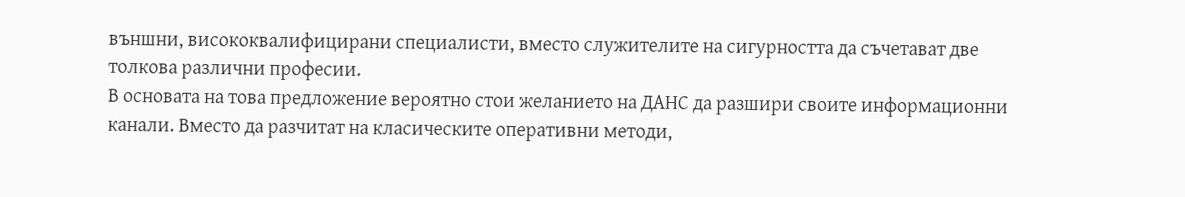външни, висококвалифицирани специалисти, вместо служителите на сигурността да съчетават две толкова различни професии.
В основата на това предложение вероятно стои желанието на ДАНС да разшири своите информационни канали. Вместо да разчитат на класическите оперативни методи,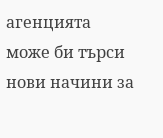агенцията може би търси нови начини за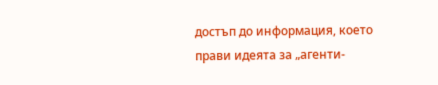достъп до информация, което прави идеята за „агенти-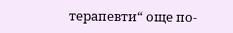терапевти“ още по-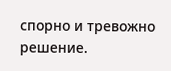спорно и тревожно решение.